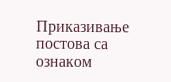Приказивање постова са ознаком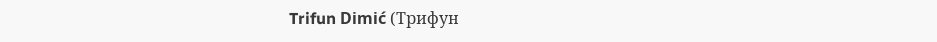Trifun Dimić (Трифун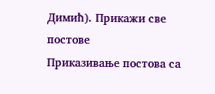Димић). Прикажи све постове
Приказивање постова са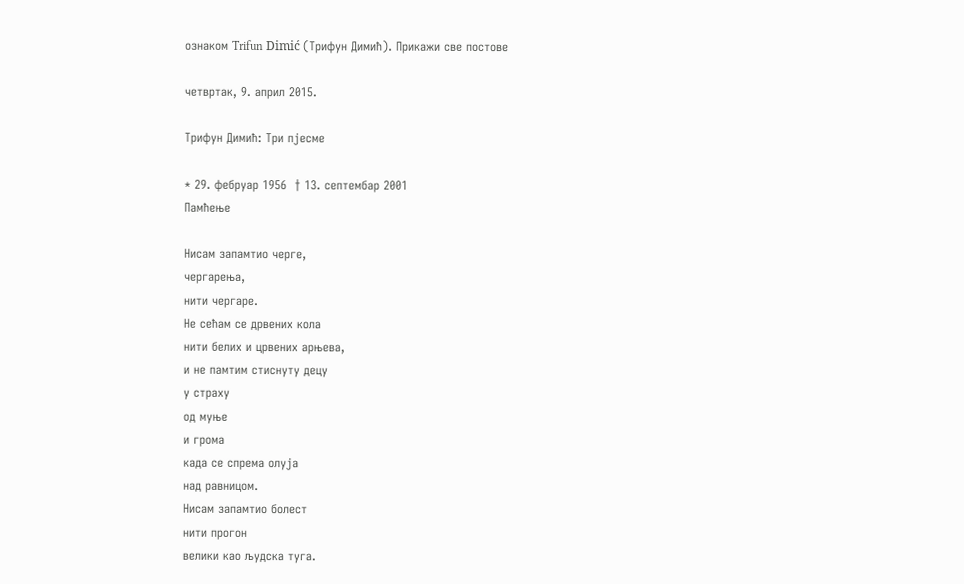ознаком Trifun Dimić (Трифун Димић). Прикажи све постове

четвртак, 9. април 2015.

Трифун Димић: Три пјесме

* 29. фебруар 1956  † 13. септембар 2001
Памћење

Нисам запамтио черге,
чергарења,
нити чергаре.
Не сећам се дрвених кола
нити белих и црвених арњева,
и не памтим стиснуту децу
у страху
од муње
и грома
када се спрема олуја
над равницом.
Нисам запамтио болест
нити прогон
велики као људска туга.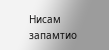Нисам запамтио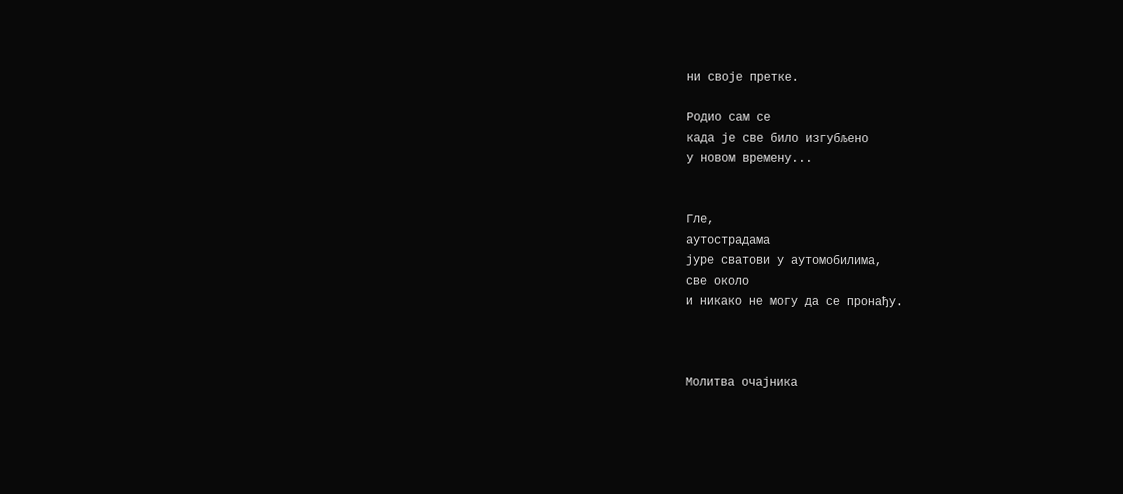ни своје претке.

Родио сам се
када је све било изгубљено
у новом времену...


Гле,
аутострадама
јуре сватови у аутомобилима,
све около
и никако не могу да се пронађу.



Молитва очајника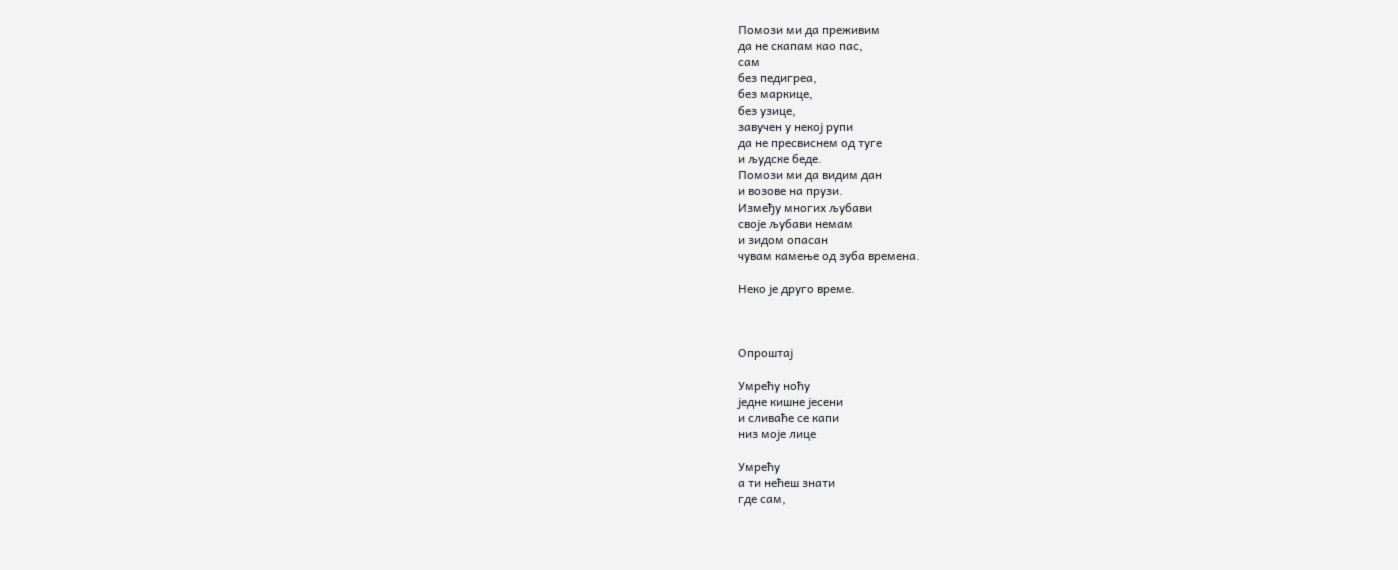Помози ми да преживим
да не скапам као пас,
сам
без педигреа,
без маркице,
без узице,
завучен у некој рупи
да не пресвиснем од туге
и људске беде.
Помози ми да видим дан
и возове на прузи.
Између многих љубави
своје љубави немам
и зидом опасан
чувам камење од зуба времена.

Неко је друго време.



Опроштај

Умрећу ноћу
једне кишне јесени
и сливаће се капи
низ моје лице

Умрећу
а ти нећеш знати
где сам,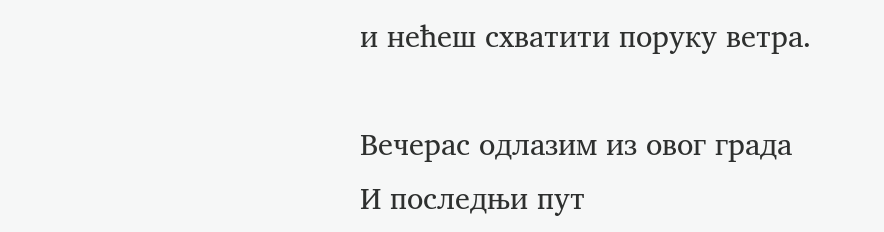и нећеш схватити поруку ветра.

Вечерас одлазим из овог града
И последњи пут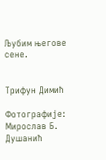Љубим његове сене.


Трифун Димић

Фотографије: Мирослав Б. Душанић